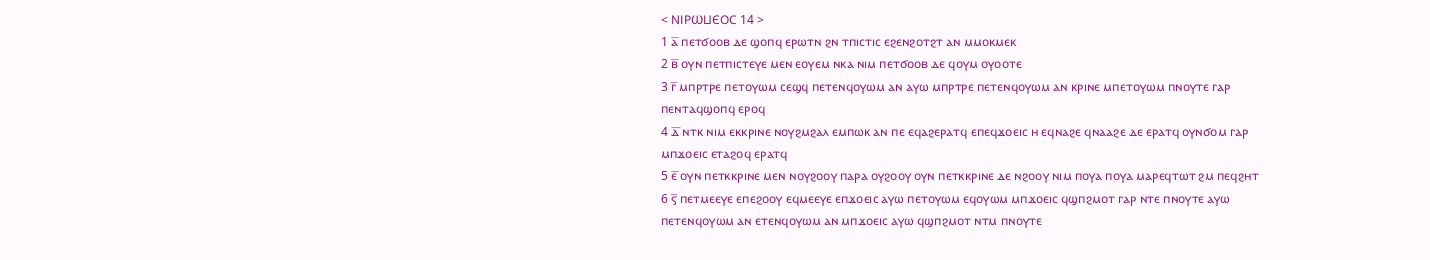< ⲚⲒⲢⲰⳘⲈⲞⲤ 14 >
1 ⲁ̅ ⲡⲉⲧϭⲟⲟⲃ ⲇⲉ ϣⲟⲡϥ ⲉⲣⲱⲧⲛ ϩⲛ ⲧⲡⲓⲥⲧⲓⲥ ⲉϩⲉⲛϩⲟⲧϩⲧ ⲁⲛ ⲙⲙⲟⲕⲙⲉⲕ
2 ⲃ̅ ⲟⲩⲛ ⲡⲉⲧⲡⲓⲥⲧⲉⲩⲉ ⲙⲉⲛ ⲉⲟⲩⲉⲙ ⲛⲕⲁ ⲛⲓⲙ ⲡⲉⲧϭⲟⲟⲃ ⲇⲉ ϥⲟⲩⲙ ⲟⲩⲟⲟⲧⲉ
3 ⲅ̅ ⲙⲡⲣⲧⲣⲉ ⲡⲉⲧⲟⲩⲱⲙ ⲥⲉϣϥ ⲡⲉⲧⲉⲛϥⲟⲩⲱⲙ ⲁⲛ ⲁⲩⲱ ⲙⲡⲣⲧⲣⲉ ⲡⲉⲧⲉⲛϥⲟⲩⲱⲙ ⲁⲛ ⲕⲣⲓⲛⲉ ⲙⲡⲉⲧⲟⲩⲱⲙ ⲡⲛⲟⲩⲧⲉ ⲅⲁⲣ ⲡⲉⲛⲧⲁϥϣⲟⲡϥ ⲉⲣⲟϥ
4 ⲇ̅ ⲛⲧⲕ ⲛⲓⲙ ⲉⲕⲕⲣⲓⲛⲉ ⲛⲟⲩϩⲙϩⲁⲗ ⲉⲙⲡⲱⲕ ⲁⲛ ⲡⲉ ⲉϥⲁϩⲉⲣⲁⲧϥ ⲉⲡⲉϥϫⲟⲉⲓⲥ ⲏ ⲉϥⲛⲁϩⲉ ϥⲛⲁⲁϩⲉ ⲇⲉ ⲉⲣⲁⲧϥ ⲟⲩⲛϭⲟⲙ ⲅⲁⲣ ⲙⲡϫⲟⲉⲓⲥ ⲉⲧⲁϩⲟϥ ⲉⲣⲁⲧϥ
5 ⲉ̅ ⲟⲩⲛ ⲡⲉⲧⲕⲕⲣⲓⲛⲉ ⲙⲉⲛ ⲛⲟⲩϩⲟⲟⲩ ⲡⲁⲣⲁ ⲟⲩϩⲟⲟⲩ ⲟⲩⲛ ⲡⲉⲧⲕⲕⲣⲓⲛⲉ ⲇⲉ ⲛϩⲟⲟⲩ ⲛⲓⲙ ⲡⲟⲩⲁ ⲡⲟⲩⲁ ⲙⲁⲣⲉϥⲧⲱⲧ ϩⲙ ⲡⲉϥϩⲏⲧ
6 ⲋ̅ ⲡⲉⲧⲙⲉⲉⲩⲉ ⲉⲡⲉϩⲟⲟⲩ ⲉϥⲙⲉⲉⲩⲉ ⲉⲡϫⲟⲉⲓⲥ ⲁⲩⲱ ⲡⲉⲧⲟⲩⲱⲙ ⲉϥⲟⲩⲱⲙ ⲙⲡϫⲟⲉⲓⲥ ϥϣⲡϩⲙⲟⲧ ⲅⲁⲣ ⲛⲧⲉ ⲡⲛⲟⲩⲧⲉ ⲁⲩⲱ ⲡⲉⲧⲉⲛϥⲟⲩⲱⲙ ⲁⲛ ⲉⲧⲉⲛϥⲟⲩⲱⲙ ⲁⲛ ⲙⲡϫⲟⲉⲓⲥ ⲁⲩⲱ ϥϣⲡϩⲙⲟⲧ ⲛⲧⲙ ⲡⲛⲟⲩⲧⲉ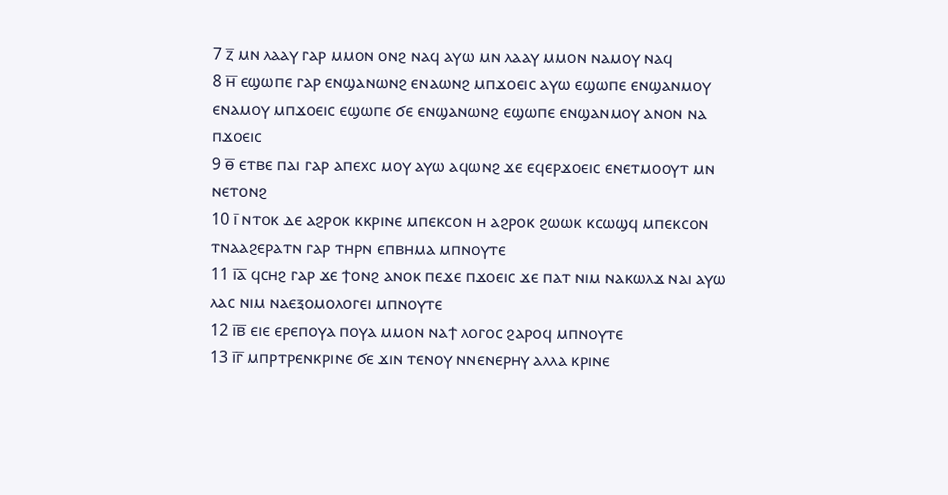7 ⲍ̅ ⲙⲛ ⲗⲁⲁⲩ ⲅⲁⲣ ⲙⲙⲟⲛ ⲟⲛϩ ⲛⲁϥ ⲁⲩⲱ ⲙⲛ ⲗⲁⲁⲩ ⲙⲙⲟⲛ ⲛⲁⲙⲟⲩ ⲛⲁϥ
8 ⲏ̅ ⲉϣⲱⲡⲉ ⲅⲁⲣ ⲉⲛϣⲁⲛⲱⲛϩ ⲉⲛⲁⲱⲛϩ ⲙⲡϫⲟⲉⲓⲥ ⲁⲩⲱ ⲉϣⲱⲡⲉ ⲉⲛϣⲁⲛⲙⲟⲩ ⲉⲛⲁⲙⲟⲩ ⲙⲡϫⲟⲉⲓⲥ ⲉϣⲱⲡⲉ ϭⲉ ⲉⲛϣⲁⲛⲱⲛϩ ⲉϣⲱⲡⲉ ⲉⲛϣⲁⲛⲙⲟⲩ ⲁⲛⲟⲛ ⲛⲁ ⲡϫⲟⲉⲓⲥ
9 ⲑ̅ ⲉⲧⲃⲉ ⲡⲁⲓ ⲅⲁⲣ ⲁⲡⲉⲭⲥ ⲙⲟⲩ ⲁⲩⲱ ⲁϥⲱⲛϩ ϫⲉ ⲉϥⲉⲣϫⲟⲉⲓⲥ ⲉⲛⲉⲧⲙⲟⲟⲩⲧ ⲙⲛ ⲛⲉⲧⲟⲛϩ
10 ⲓ̅ ⲛⲧⲟⲕ ⲇⲉ ⲁϩⲣⲟⲕ ⲕⲕⲣⲓⲛⲉ ⲙⲡⲉⲕⲥⲟⲛ ⲏ ⲁϩⲣⲟⲕ ϩⲱⲱⲕ ⲕⲥⲱϣϥ ⲙⲡⲉⲕⲥⲟⲛ ⲧⲛⲁⲁϩⲉⲣⲁⲧⲛ ⲅⲁⲣ ⲧⲏⲣⲛ ⲉⲡⲃⲏⲙⲁ ⲙⲡⲛⲟⲩⲧⲉ
11 ⲓ̅ⲁ̅ ϥⲥⲏϩ ⲅⲁⲣ ϫⲉ ϯⲟⲛϩ ⲁⲛⲟⲕ ⲡⲉϫⲉ ⲡϫⲟⲉⲓⲥ ϫⲉ ⲡⲁⲧ ⲛⲓⲙ ⲛⲁⲕⲱⲗϫ ⲛⲁⲓ ⲁⲩⲱ ⲗⲁⲥ ⲛⲓⲙ ⲛⲁⲉⲝⲟⲙⲟⲗⲟⲅⲉⲓ ⲙⲡⲛⲟⲩⲧⲉ
12 ⲓ̅ⲃ̅ ⲉⲓⲉ ⲉⲣⲉⲡⲟⲩⲁ ⲡⲟⲩⲁ ⲙⲙⲟⲛ ⲛⲁϯ ⲗⲟⲅⲟⲥ ϩⲁⲣⲟϥ ⲙⲡⲛⲟⲩⲧⲉ
13 ⲓ̅ⲅ̅ ⲙⲡⲣⲧⲣⲉⲛⲕⲣⲓⲛⲉ ϭⲉ ϫⲓⲛ ⲧⲉⲛⲟⲩ ⲛⲛⲉⲛⲉⲣⲏⲩ ⲁⲗⲗⲁ ⲕⲣⲓⲛⲉ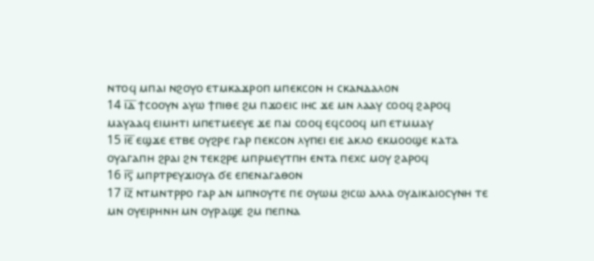ⲛⲧⲟϥ ⲙⲡⲁⲓ ⲛϩⲟⲩⲟ ⲉⲧⲙⲕⲁϫⲣⲟⲡ ⲙⲡⲉⲕⲥⲟⲛ ⲏ ⲥⲕⲁⲛⲇⲁⲗⲟⲛ
14 ⲓ̅ⲇ̅ ϯⲥⲟⲟⲩⲛ ⲁⲩⲱ ϯⲡⲓⲑⲉ ϩⲙ ⲡϫⲟⲉⲓⲥ ⲓⲏⲥ ϫⲉ ⲙⲛ ⲗⲁⲁⲩ ⲥⲟⲟϥ ϩⲁⲣⲟϥ ⲙⲁⲩⲁⲁϥ ⲉⲓⲙⲏⲧⲓ ⲙⲡⲉⲧⲙⲉⲉⲩⲉ ϫⲉ ⲡⲁⲓ ⲥⲟⲟϥ ⲉϥⲥⲟⲟϥ ⲙⲡ ⲉⲧⲙⲙⲁⲩ
15 ⲓ̅ⲉ̅ ⲉϣϫⲉ ⲉⲧⲃⲉ ⲟⲩϩⲣⲉ ⲅⲁⲣ ⲡⲉⲕⲥⲟⲛ ⲗⲩⲡⲉⲓ ⲉⲓⲉ ⲁⲕⲗⲟ ⲉⲕⲙⲟⲟϣⲉ ⲕⲁⲧⲁ ⲟⲩⲁⲅⲁⲡⲏ ϩⲣⲁⲓ ϩⲛ ⲧⲉⲕϩⲣⲉ ⲙⲡⲣⲙⲉⲩⲧⲡⲏ ⲉⲛⲧⲁ ⲡⲉⲭⲥ ⲙⲟⲩ ϩⲁⲣⲟϥ
16 ⲓ̅ⲋ̅ ⲙⲡⲣⲧⲣⲉⲩϫⲓⲟⲩⲁ ϭⲉ ⲉⲡⲉⲛⲁⲅⲁⲑⲟⲛ
17 ⲓ̅ⲍ̅ ⲛⲧⲙⲛⲧⲣⲣⲟ ⲅⲁⲣ ⲁⲛ ⲙⲡⲛⲟⲩⲧⲉ ⲡⲉ ⲟⲩⲱⲙ ϩⲓⲥⲱ ⲁⲗⲗⲁ ⲟⲩⲇⲓⲕⲁⲓⲟⲥⲩⲛⲏ ⲧⲉ ⲙⲛ ⲟⲩⲉⲓⲣⲏⲛⲏ ⲙⲛ ⲟⲩⲣⲁϣⲉ ϩⲙ ⲡⲉⲡⲛⲁ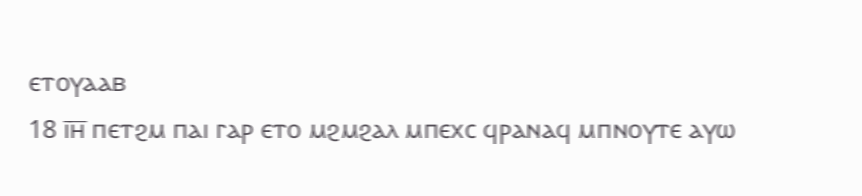ⲉⲧⲟⲩⲁⲁⲃ
18 ⲓ̅ⲏ̅ ⲡⲉⲧϩⲙ ⲡⲁⲓ ⲅⲁⲣ ⲉⲧⲟ ⲙϩⲙϩⲁⲗ ⲙⲡⲉⲭⲥ ϥⲣⲁⲛⲁϥ ⲙⲡⲛⲟⲩⲧⲉ ⲁⲩⲱ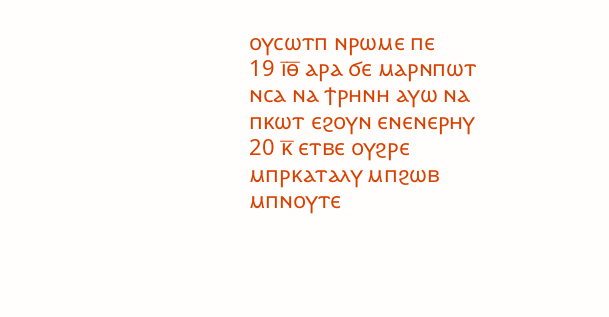ⲟⲩⲥⲱⲧⲡ ⲛⲣⲱⲙⲉ ⲡⲉ
19 ⲓ̅ⲑ̅ ⲁⲣⲁ ϭⲉ ⲙⲁⲣⲛⲡⲱⲧ ⲛⲥⲁ ⲛⲁ ϯⲣⲏⲛⲏ ⲁⲩⲱ ⲛⲁ ⲡⲕⲱⲧ ⲉϩⲟⲩⲛ ⲉⲛⲉⲛⲉⲣⲏⲩ
20 ⲕ̅ ⲉⲧⲃⲉ ⲟⲩϩⲣⲉ ⲙⲡⲣⲕⲁⲧⲁⲗⲩ ⲙⲡϩⲱⲃ ⲙⲡⲛⲟⲩⲧⲉ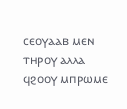ⲥⲉⲟⲩⲁⲁⲃ ⲙⲉⲛ ⲧⲏⲣⲟⲩ ⲁⲗⲗⲁ ϥϩⲟⲟⲩ ⲙⲡⲣⲱⲙⲉ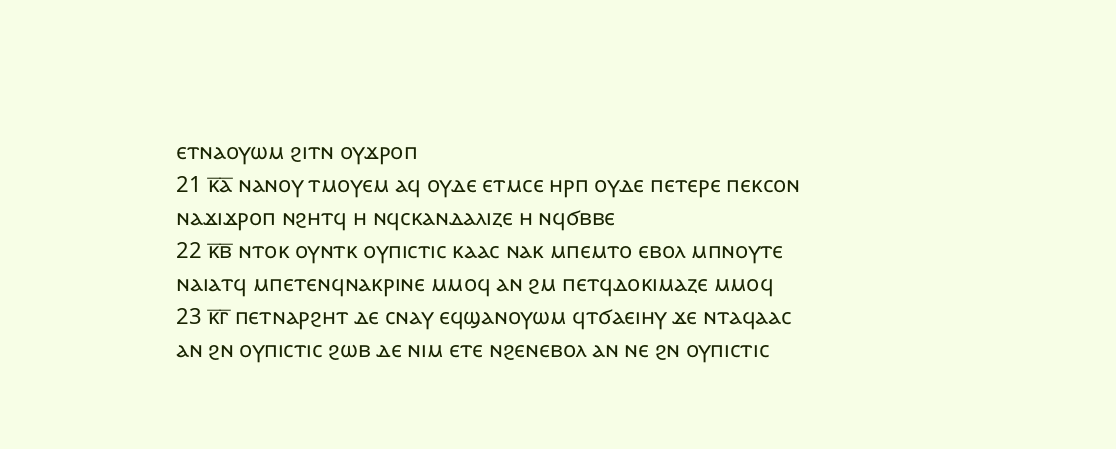ⲉⲧⲛⲁⲟⲩⲱⲙ ϩⲓⲧⲛ ⲟⲩϫⲣⲟⲡ
21 ⲕ̅ⲁ̅ ⲛⲁⲛⲟⲩ ⲧⲙⲟⲩⲉⲙ ⲁϥ ⲟⲩⲇⲉ ⲉⲧⲙⲥⲉ ⲏⲣⲡ ⲟⲩⲇⲉ ⲡⲉⲧⲉⲣⲉ ⲡⲉⲕⲥⲟⲛ ⲛⲁϫⲓϫⲣⲟⲡ ⲛϩⲏⲧϥ ⲏ ⲛϥⲥⲕⲁⲛⲇⲁⲗⲓⲍⲉ ⲏ ⲛϥϭⲃⲃⲉ
22 ⲕ̅ⲃ̅ ⲛⲧⲟⲕ ⲟⲩⲛⲧⲕ ⲟⲩⲡⲓⲥⲧⲓⲥ ⲕⲁⲁⲥ ⲛⲁⲕ ⲙⲡⲉⲙⲧⲟ ⲉⲃⲟⲗ ⲙⲡⲛⲟⲩⲧⲉ ⲛⲁⲓⲁⲧϥ ⲙⲡⲉⲧⲉⲛϥⲛⲁⲕⲣⲓⲛⲉ ⲙⲙⲟϥ ⲁⲛ ϩⲙ ⲡⲉⲧϥⲇⲟⲕⲓⲙⲁⲍⲉ ⲙⲙⲟϥ
23 ⲕ̅ⲅ̅ ⲡⲉⲧⲛⲁⲣϩⲏⲧ ⲇⲉ ⲥⲛⲁⲩ ⲉϥϣⲁⲛⲟⲩⲱⲙ ϥⲧϭⲁⲉⲓⲏⲩ ϫⲉ ⲛⲧⲁϥⲁⲁⲥ ⲁⲛ ϩⲛ ⲟⲩⲡⲓⲥⲧⲓⲥ ϩⲱⲃ ⲇⲉ ⲛⲓⲙ ⲉⲧⲉ ⲛϩⲉⲛⲉⲃⲟⲗ ⲁⲛ ⲛⲉ ϩⲛ ⲟⲩⲡⲓⲥⲧⲓⲥ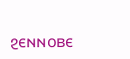ϩⲉⲛⲛⲟⲃⲉ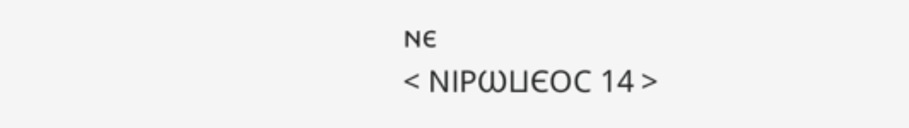ⲛⲉ
< ⲚⲒⲢⲰⳘⲈⲞⲤ 14 >